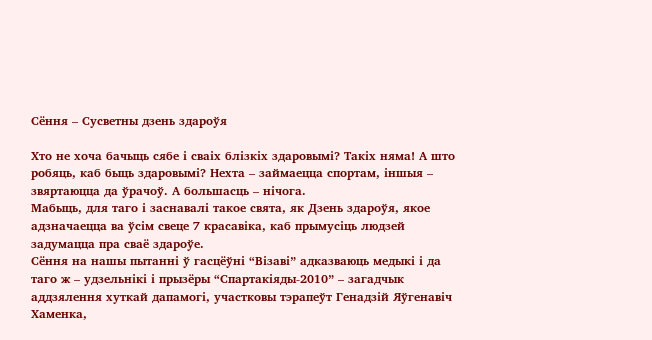Сёння – Сусветны дзень здароўя

Хто не хоча бачыць сябе і сваіх блізкіх здаровымі? Такіх няма! А што робяць, каб быць здаровымі? Нехта – займаецца спортам, іншыя – звяртаюцца да ўрачоў. А большасць – нічога.
Мабыць, для таго і заснавалі такое свята, як Дзень здароўя, якое адзначаецца ва ўсім свеце 7 красавіка, каб прымусіць людзей задумацца пра сваё здароўе.
Сёння на нашы пытанні ў гасцёўні “Візаві” адказваюць медыкі і да таго ж – удзельнікі і прызёры “Спартакіяды-2010” – загадчык аддзялення хуткай дапамогі, участковы тэрапеўт Генадзій Яўгенавіч Хаменка,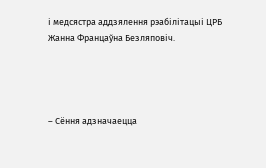і медсястра аддзялення рэабілітацыі ЦРБ Жанна Францаўна Безляповіч.




– Сёння адзначаецца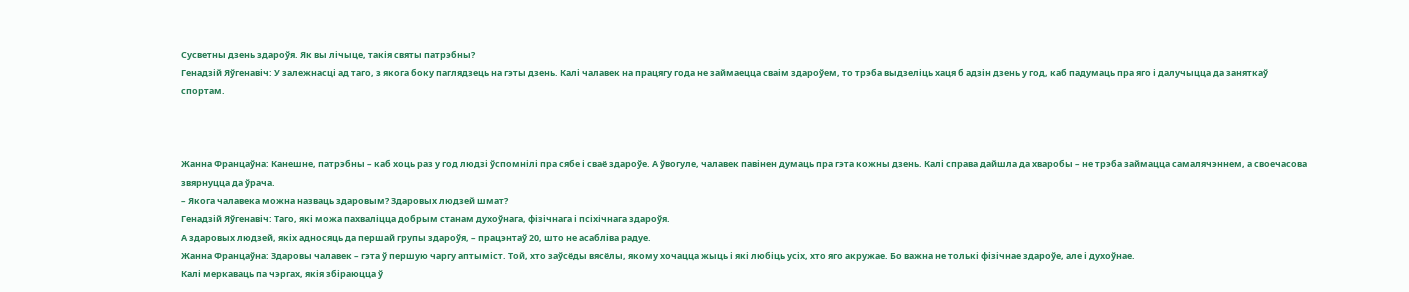Сусветны дзень здароўя. Як вы лічыце, такія святы патрэбны?
Генадзій Яўгенавіч: У залежнасці ад таго, з якога боку паглядзець на гэты дзень. Калі чалавек на працягу года не займаецца сваім здароўем, то трэба выдзеліць хаця б адзін дзень у год, каб падумаць пра яго і далучыцца да заняткаў спортам.



Жанна Францаўна: Канешне, патрэбны – каб хоць раз у год людзі ўспомнілі пра сябе і сваё здароўе. А ўвогуле, чалавек павінен думаць пра гэта кожны дзень. Калі справа дайшла да хваробы – не трэба займацца самалячэннем, а своечасова звярнуцца да ўрача.
– Якога чалавека можна назваць здаровым? Здаровых людзей шмат?
Генадзій Яўгенавіч: Таго, які можа пахваліцца добрым станам духоўнага, фізічнага і псіхічнага здароўя.
А здаровых людзей, якіх адносяць да першай групы здароўя, – працэнтаў 20, што не асабліва радуе.
Жанна Францаўна: Здаровы чалавек – гэта ў першую чаргу аптыміст. Той, хто заўсёды вясёлы, якому хочацца жыць і які любіць усіх, хто яго акружае. Бо важна не толькі фізічнае здароўе, але і духоўнае.
Калі меркаваць па чэргах, якія збіраюцца ў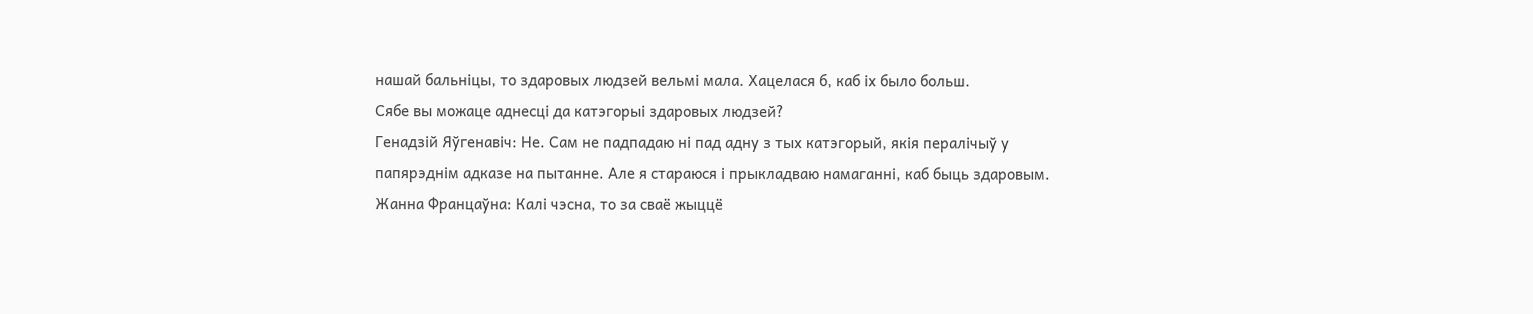нашай бальніцы, то здаровых людзей вельмі мала. Хацелася б, каб іх было больш.
Сябе вы можаце аднесці да катэгорыі здаровых людзей?
Генадзій Яўгенавіч: Не. Сам не падпадаю ні пад адну з тых катэгорый, якія пералічыў у папярэднім адказе на пытанне. Але я стараюся і прыкладваю намаганні, каб быць здаровым.
Жанна Францаўна: Калі чэсна, то за сваё жыццё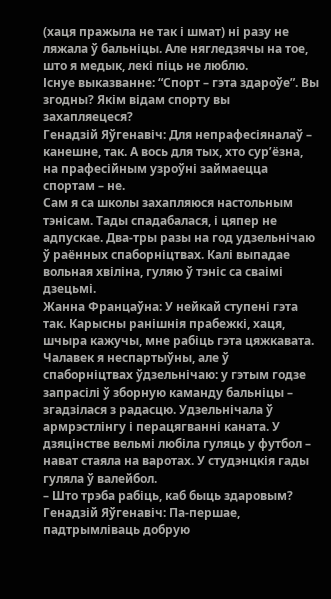(хаця пражыла не так і шмат) ні разу не ляжала ў бальніцы. Але нягледзячы на тое, што я медык, лекі піць не люблю.
Існуе выказванне: “Спорт – гэта здароўе”. Вы згодны? Якім відам спорту вы захапляецеся?
Генадзій Яўгенавіч: Для непрафесіяналаў – канешне, так. А вось для тых, хто сур’ёзна, на прафесійным узроўні займаецца спортам – не.
Сам я са школы захапляюся настольным тэнісам. Тады спадабалася, і цяпер не адпускае. Два-тры разы на год удзельнічаю ў раённых спаборніцтвах. Калі выпадае вольная хвіліна, гуляю ў тэніс са сваімі дзецьмі.
Жанна Францаўна: У нейкай ступені гэта так. Карысны ранішнія прабежкі, хаця, шчыра кажучы, мне рабіць гэта цяжкавата.
Чалавек я неспартыўны, але ў спаборніцтвах ўдзельнічаю: у гэтым годзе запрасілі ў зборную каманду бальніцы – згадзілася з радасцю. Удзельнічала ў армрэстлінгу і перацягванні каната. У дзяцінстве вельмі любіла гуляць у футбол – нават стаяла на варотах. У студэнцкія гады гуляла ў валейбол.
– Што трэба рабіць, каб быць здаровым?
Генадзій Яўгенавіч: Па-першае, падтрымліваць добрую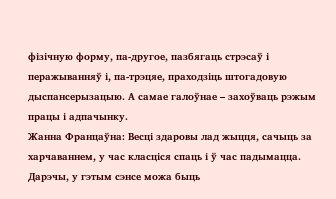фізічную форму, па-другое, пазбягаць стрэсаў і перажыванняў і, па-трэцяе, праходзіць штогадовую дыспансерызацыю. А самае галоўнае – захоўваць рэжым працы і адпачынку.
Жанна Францаўна: Весці здаровы лад жыцця, сачыць за харчаваннем, у час класціся спаць і ў час падымацца. Дарэчы, у гэтым сэнсе можа быць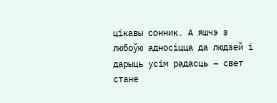цікавы сонник. А яшчэ з любоўю адносіцца да людзей і дарыць усім радасць – свет стане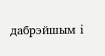дабрэйшым і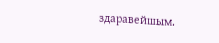здаравейшым.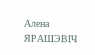Алена ЯРАШЭВІЧ